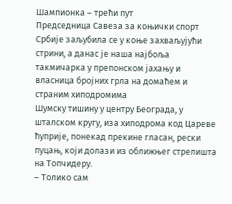Шампионка – трећи пут
Председница Савеза за коњички спорт Србије заљубила се у коње захваљујући стрини, а данас је наша најбоља такмичарка у препонском јахању и власница бројних грла на домаћем и страним хиподромима
Шумску тишину у центру Београда, у шталском кругу, иза хиподрома код Цареве ћуприје, понекад прекине гласан, рески пуцањ, који долази из оближњег стрелишта на Топчидеру.
– Толико сам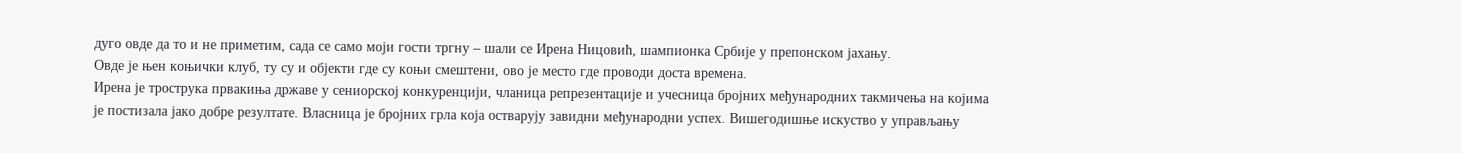дуго овде да то и не приметим, сада се само моји гости тргну – шали се Ирена Ницовић, шампионка Србије у препонском јахању.
Овде је њен коњички клуб, ту су и објекти где су коњи смештени, ово је место где проводи доста времена.
Ирена је трострука првакиња државе у сениорској конкуренцији, чланица репрезентације и учесница бројних међународних такмичења на којима је постизала јако добре резултате. Власница је бројних грла која остварују завидни међународни успех. Вишегодишње искуство у управљању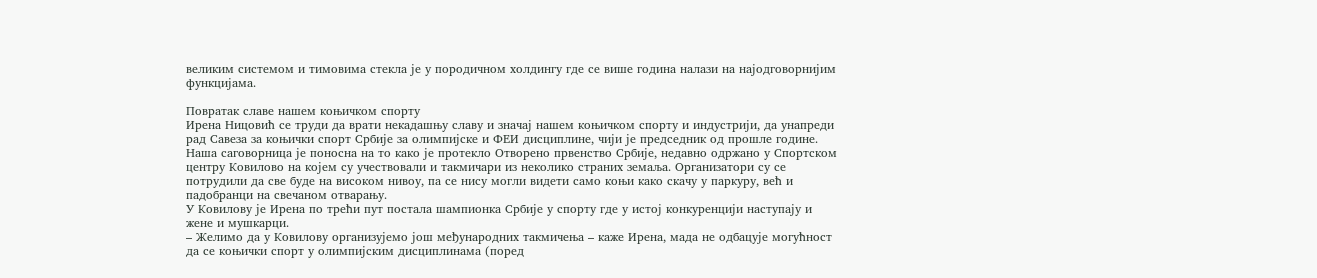великим системом и тимовима стекла је у породичном холдингу где се више година налази на најодговорнијим функцијама.

Повратак славе нашем коњичком спорту
Ирена Ницовић се труди да врати некадашњу славу и значај нашем коњичком спорту и индустрији, да унапреди рад Савеза за коњички спорт Србије за олимпијске и ФЕИ дисциплине, чији је председник од прошле године.
Наша саговорница је поносна на то како је протекло Отворено првенство Србије, недавно одржано у Спортском центру Ковилово на којем су учествовали и такмичари из неколико страних земаља. Организатори су се потрудили да све буде на високом нивоу, па се нису могли видети само коњи како скачу у паркуру, већ и падобранци на свечаном отварању.
У Ковилову је Ирена по трећи пут постала шампионка Србије у спорту где у истој конкуренцији наступају и жене и мушкарци.
– Желимо да у Ковилову организујемо још међународних такмичења – каже Ирена, мада не одбацује могућност да се коњички спорт у олимпијским дисциплинама (поред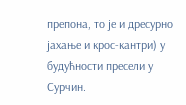препона, то је и дресурно јахање и крос-кантри) у будућности пресели у Сурчин.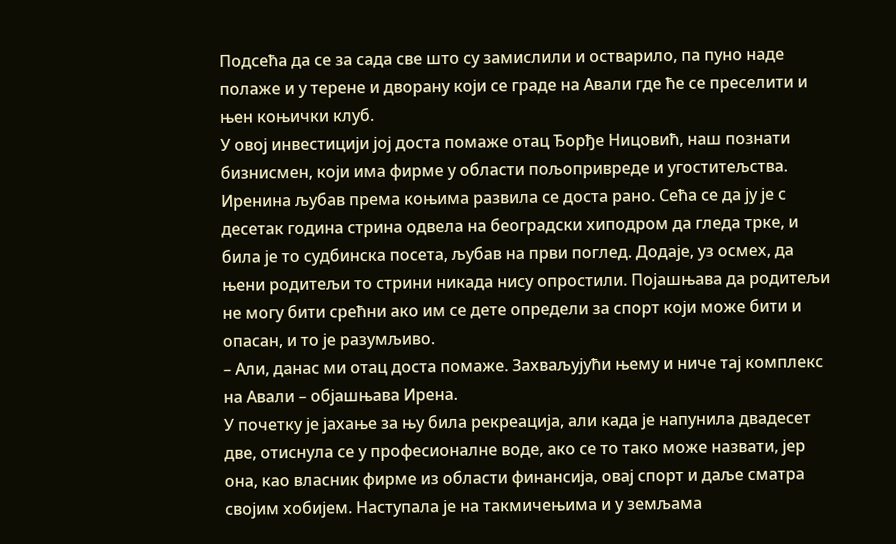Подсећа да се за сада све што су замислили и остварило, па пуно наде полаже и у терене и дворану који се граде на Авали где ће се преселити и њен коњички клуб.
У овој инвестицији јој доста помаже отац Ђорђе Ницовић, наш познати бизнисмен, који има фирме у области пољопривреде и угоститељства.
Иренина љубав према коњима развила се доста рано. Сећа се да ју је с десетак година стрина одвела на београдски хиподром да гледа трке, и била је то судбинска посета, љубав на први поглед. Додаје, уз осмех, да њени родитељи то стрини никада нису опростили. Појашњава да родитељи не могу бити срећни ако им се дете определи за спорт који може бити и опасан, и то је разумљиво.
– Али, данас ми отац доста помаже. Захваљујући њему и ниче тај комплекс на Авали – објашњава Ирена.
У почетку је јахање за њу била рекреација, али када је напунила двадесет две, отиснула се у професионалне воде, ако се то тако може назвати, јер она, као власник фирме из области финансија, овај спорт и даље сматра својим хобијем. Наступала је на такмичењима и у земљама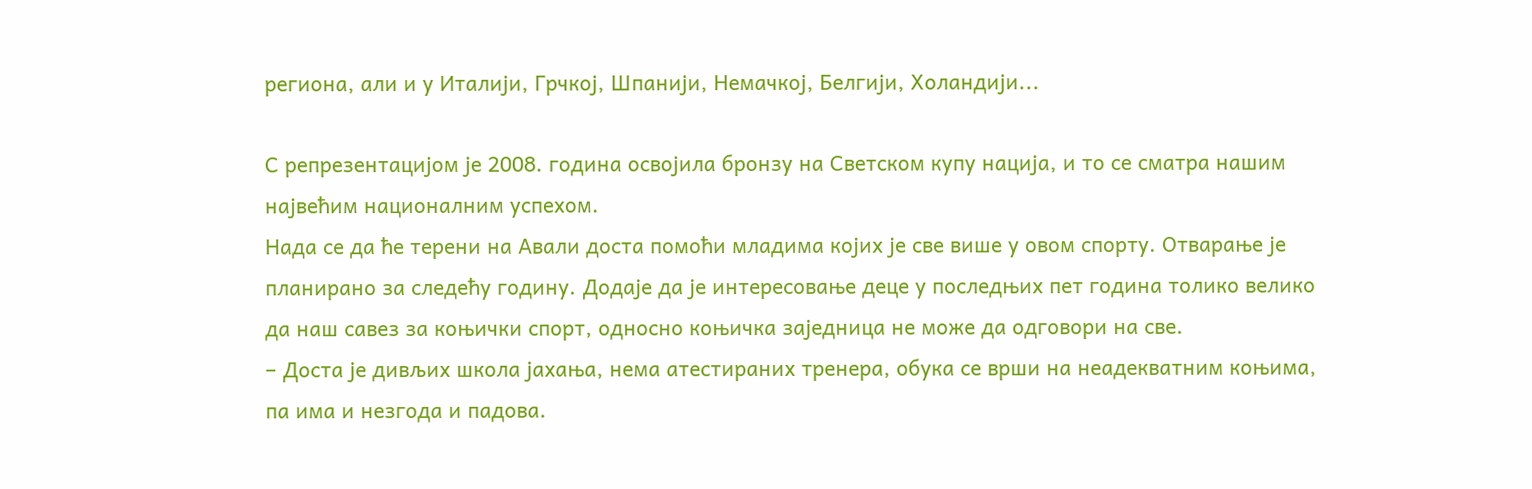региона, али и у Италији, Грчкој, Шпанији, Немачкој, Белгији, Холандији...

С репрезентацијом је 2008. година освојила бронзу на Светском купу нација, и то се сматра нашим највећим националним успехом.
Нада се да ће терени на Авали доста помоћи младима којих је све више у овом спорту. Отварање је планирано за следећу годину. Додаје да је интересовање деце у последњих пет година толико велико да наш савез за коњички спорт, односно коњичка заједница не може да одговори на све.
– Доста је дивљих школа јахања, нема атестираних тренера, обука се врши на неадекватним коњима, па има и незгода и падова.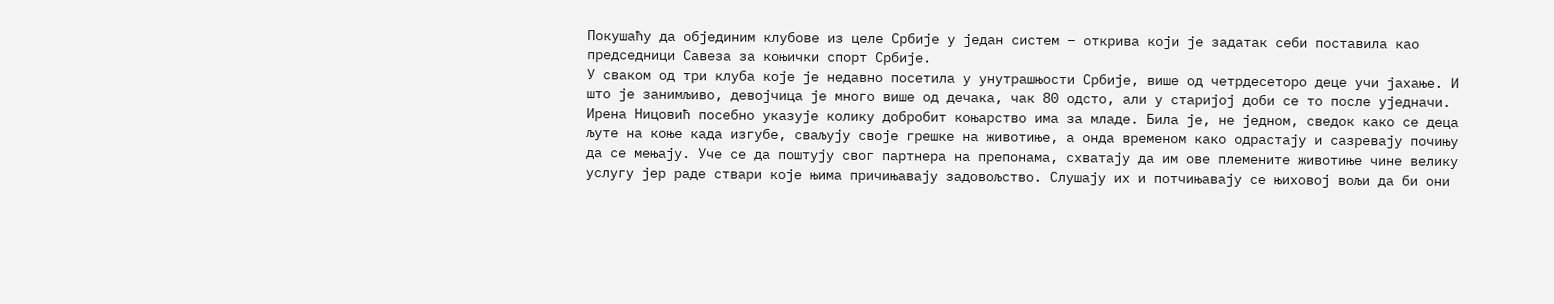Покушаћу да објединим клубове из целе Србије у један систем – открива који је задатак себи поставила као председници Савеза за коњички спорт Србије.
У сваком од три клуба које је недавно посетила у унутрашњости Србије, више од четрдесеторо деце учи јахање. И што је занимљиво, девојчица је много више од дечака, чак 80 одсто, али у старијој доби се то после уједначи.
Ирена Ницовић посебно указује колику добробит коњарство има за младе. Била је, не једном, сведок како се деца љуте на коње када изгубе, сваљују своје грешке на животиње, а онда временом како одрастају и сазревају почињу да се мењају. Уче се да поштују свог партнера на препонама, схватају да им ове племените животиње чине велику услугу јер раде ствари које њима причињавају задовољство. Слушају их и потчињавају се њиховој вољи да би они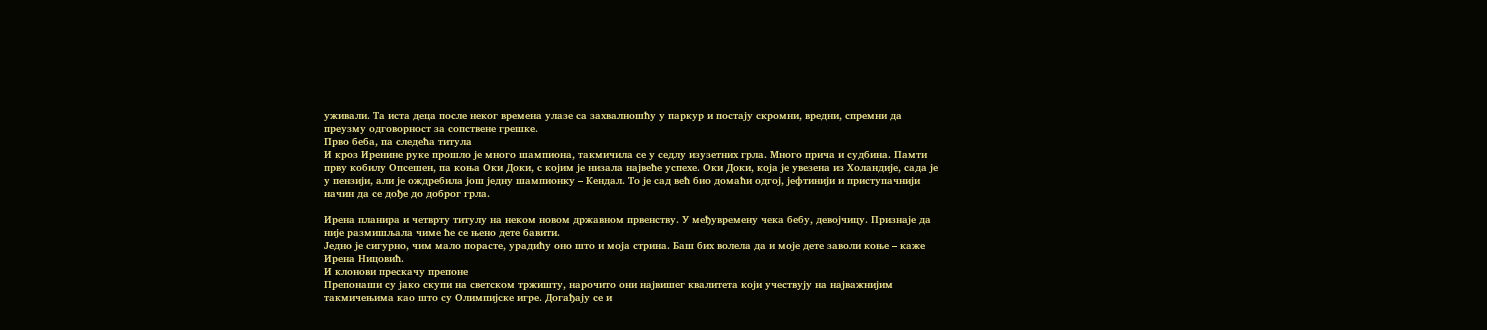уживали. Та иста деца после неког времена улазе са захвалношћу у паркур и постају скромни, вредни, спремни да преузму одговорност за сопствене грешке.
Прво беба, па следећа титула
И кроз Иренине руке прошло је много шампиона, такмичила се у седлу изузетних грла. Много прича и судбина. Памти прву кобилу Опсешен, па коња Оки Доки, с којим је низала највеће успехе. Оки Доки, која је увезена из Холандије, сада је у пензији, али је ождребила још једну шампионку – Кендал. То је сад већ био домаћи одгој, јефтинији и приступачнији начин да се дође до доброг грла.

Ирена планира и четврту титулу на неком новом државном првенству. У међувремену чека бебу, девојчицу. Признаје да није размишљала чиме ће се њено дете бавити.
Једно је сигурно, чим мало порасте, урадићу оно што и моја стрина. Баш бих волела да и моје дете заволи коње – каже Ирена Ницовић.
И клонови прескачу препоне
Препонаши су јако скупи на светском тржишту, нарочито они највишег квалитета који учествују на најважнијим такмичењима као што су Олимпијске игре. Догађају се и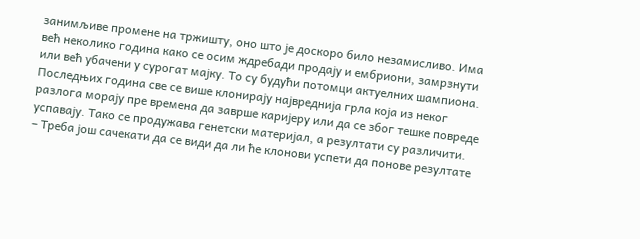занимљиве промене на тржишту, оно што је доскоро било незамисливо. Има већ неколико година како се осим ждребади продају и ембриони, замрзнути или већ убачени у сурогат мајку. То су будући потомци актуелних шампиона. Последњих година све се више клонирају највреднија грла која из неког разлога морају пре времена да заврше каријеру или да се због тешке повреде успавају. Тако се продужава генетски материјал, а резултати су различити.
– Треба још сачекати да се види да ли ће клонови успети да понове резултате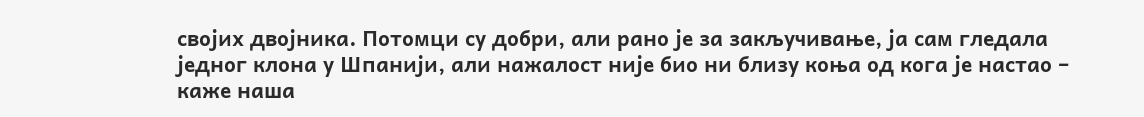својих двојника. Потомци су добри, али рано је за закључивање, ја сам гледала једног клона у Шпанији, али нажалост није био ни близу коња од кога је настао – каже наша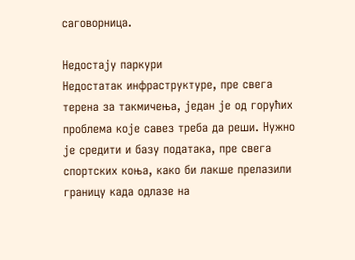саговорница.

Недостају паркури
Недостатак инфраструктуре, пре свега терена за такмичења, један је од горућих проблема које савез треба да реши. Нужно је средити и базу података, пре свега спортских коња, како би лакше прелазили границу када одлазе на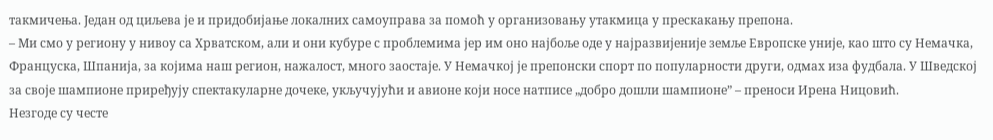такмичења. Један од циљева је и придобијање локалних самоуправа за помоћ у организовању утакмица у прескакању препона.
– Ми смо у региону у нивоу са Хрватском, али и они кубуре с проблемима јер им оно најбоље оде у најразвијеније земље Европске уније, као што су Немачка, Француска, Шпанија, за којима наш регион, нажалост, много заостаје. У Немачкој је препонски спорт по популарности други, одмах иза фудбала. У Шведској за своје шампионе приређују спектакуларне дочеке, укључујући и авионе који носе натписе „добро дошли шампионе” – преноси Ирена Ницовић.
Незгоде су честе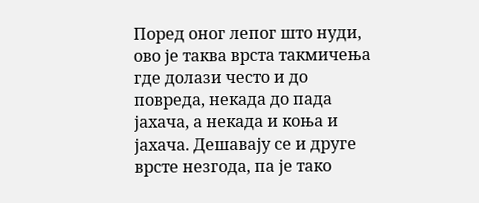Поред оног лепог што нуди, ово је таква врста такмичења где долази често и до повреда, некада до пада јахача, а некада и коња и јахача. Дешавају се и друге врсте незгода, па је тако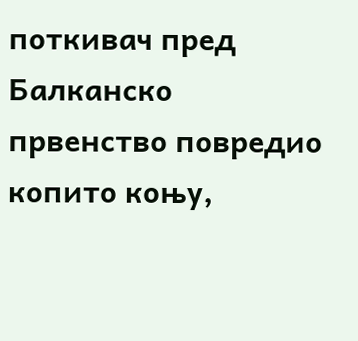поткивач пред Балканско првенство повредио копито коњу,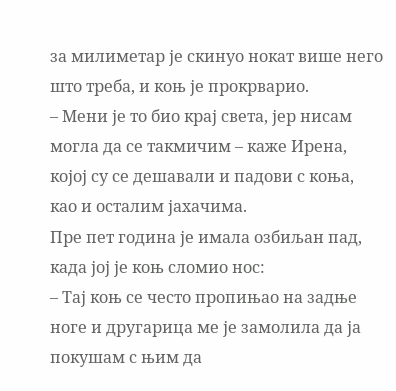за милиметар је скинуо нокат више него што треба, и коњ је прокрварио.
– Мени је то био крај света, јер нисам могла да се такмичим – каже Ирена, којој су се дешавали и падови с коња, као и осталим јахачима.
Пре пет година је имала озбиљан пад, када јој је коњ сломио нос:
– Тај коњ се често пропињао на задње ноге и другарица ме је замолила да ја покушам с њим да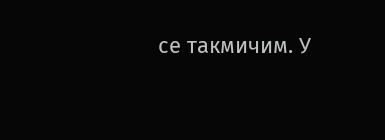се такмичим. У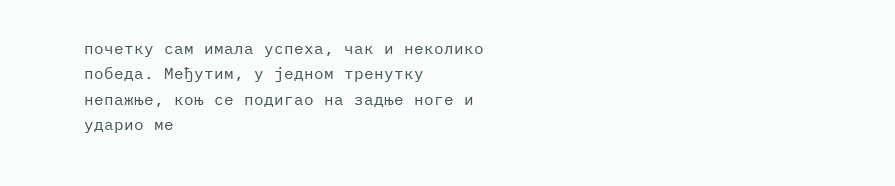почетку сам имала успеха, чак и неколико победа. Међутим, у једном тренутку непажње, коњ се подигао на задње ноге и ударио ме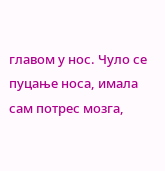главом у нос. Чуло се пуцање носа, имала сам потрес мозга,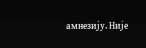амнезију. Није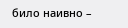било наивно –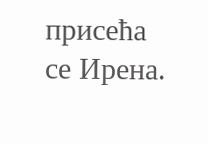присећа се Ирена.